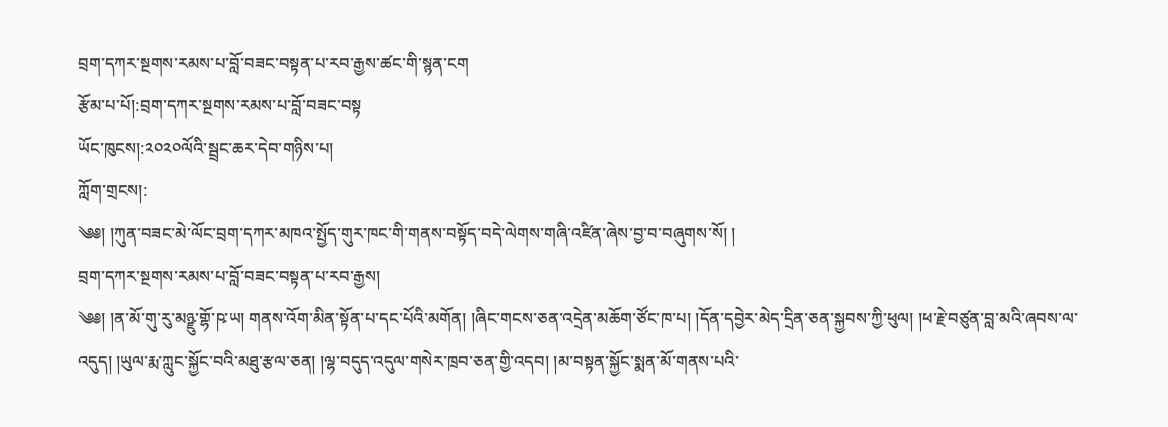བྲག་དཀར་སྔགས་རམས་པ་བློ་བཟང་བསྟན་པ་རབ་རྒྱས་ཚང་གི་སྙན་ངག
རྩོམ་པ་པོ།:བྲག་དཀར་སྔགས་རམས་པ་བློ་བཟང་བསྟ
ཡོང་ཁུངས།:༢༠༢༠ལོའི་སྦྲང་ཆར་དེབ་གཉིས་པ།
ཀློག་གྲངས།:
༄༅། །ཀུན་བཟང་མེ་ལོང་བྲག་དཀར་མཁའ་སྤྱོད་གུར་ཁང་གི་གནས་བསྟོད་བདེ་ལེགས་གཞི་འཛིན་ཞེས་བྱ་བ་བཞུགས་སོ། །
བྲག་དཀར་སྔགས་རམས་པ་བློ་བཟང་བསྟན་པ་རབ་རྒྱས།
༄༅། །ན་མོ་གུ་རུ་མཉྫུ་གྷོ་ཥ་ཡ། གནས་འོག་མིན་སྟོན་པ་དང་པོའི་མགོན། །ཞིང་གངས་ཅན་འདྲེན་མཆོག་ཙོང་ཁ་པ། །དོན་དབྱེར་མེད་དྲིན་ཅན་སྐྱབས་ཀྱི་ཕུལ། །ཕ་རྗེ་བཙུན་བླ་མའི་ཞབས་ལ་འདུད། །ཡུལ་རྨ་ཀླུང་སྐྱོང་བའི་མཐུ་རྩལ་ཅན། །ལྷ་བདུད་འདུལ་གསེར་ཁྲབ་ཅན་གྱི་འདབ། །མ་བསྟན་སྐྱོང་སྨན་མོ་གནས་པའི་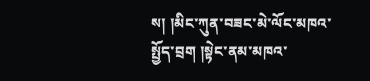ས། །མིང་ཀུན་བཟང་མེ་ལོང་མཁའ་སྤྱོད་བྲག །སྟེང་ནམ་མཁའ་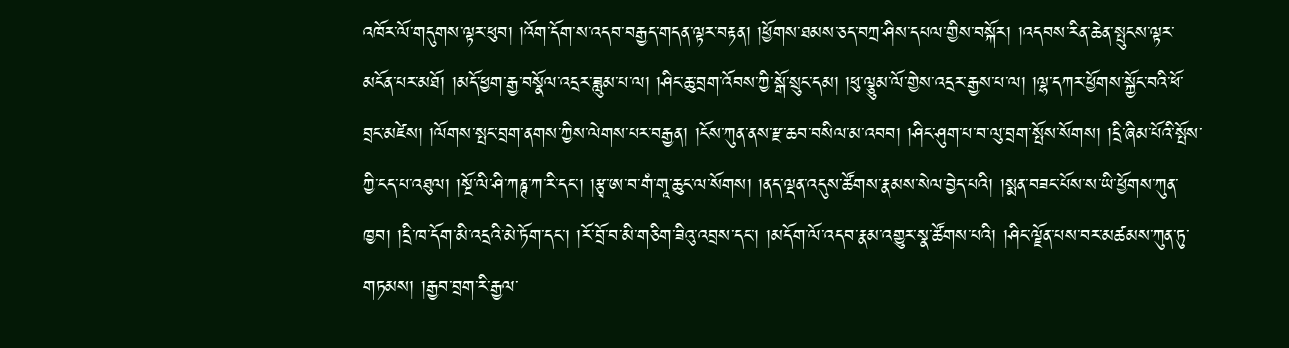འཁོར་ལོ་གདུགས་ལྟར་ཕུབ། །འོག་དོག་ས་འདབ་བརྒྱད་གདན་ལྟར་བརྟན། །ཕྱོགས་ཐམས་ཅད་བཀྲ་ཤིས་དཔལ་གྱིས་བསྐོར། །འདབས་རིན་ཆེན་སྤུངས་ལྟར་མངོན་པར་མཐོ། །མདོ་ཕྱག་རྒྱ་བསྣོལ་འདྲར་ཟླུམ་པ་ལ། །ཤིང་ཆུ་བྲག་འོབས་ཀྱི་སྒོ་སྲུང་དམ། །ཕུ་ལྕུམ་ལོ་གྱེས་འདྲར་རྒྱས་པ་ལ། །ལྷ་དཀར་ཕྱོགས་སྐྱོང་བའི་ཕོ་བྲང་མཛེས། །ལོགས་སྤང་བྲག་ནགས་ཀྱིས་ལེགས་པར་བརྒྱན། །ངོས་ཀུན་ནས་རྫ་ཆབ་བསིལ་མ་འབབ། །ཤིང་ཤུག་པ་བ་ལུ་བྲག་སྤོས་སོགས། །དྲི་ཞིམ་པོའི་སྤོས་ཀྱི་ངད་པ་འཐུལ། །སྔོ་ལི་ཤི་ཀཎྚ་ཀ་རི་དང་། །རྩྭ་ཨ་བ་གཾ་གཱ་ཆུང་ལ་སོགས། །ནད་ལྡན་འདུས་ཚོགས་རྣམས་སེལ་བྱེད་པའི། །སྨན་བཟང་པོས་ས་ཡི་ཕྱོགས་ཀུན་ཁྱབ། །དྲི་ཁ་དོག་མི་འདྲའི་མེ་ཏོག་དང་། །རོ་བྲོ་བ་མི་གཅིག་ཟིའུ་འབྲས་དང་། །མདོག་ལོ་འདབ་རྣམ་འགྱུར་སྣ་ཚོགས་པའི། །ཤིང་ལྗོན་པས་བར་མཚམས་ཀུན་ཏུ་གཏམས། །རྒྱབ་བྲག་རི་རྒྱལ་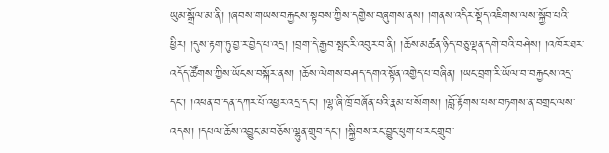ཡུམ་སྒྲོལ་མ་ནི། །ཞབས་གཡས་བརྐྱངས་སྟབས་ཀྱིས་དགྱེས་བཞུགས་ནས། །གནས་འདིར་སྡོད་འཇིགས་ལས་སྐྱོབ་པའི་ཕྱིར། །དུས་རྟག་ཏུ་བྱ་ར་བྱེད་པ་འདྲ། །བྲག་དེ་རྒྱབ་སྤང་རི་འབུར་བ་ནི། །ཆོས་མཚན་ཉིད་བཅུ་ལྡན་དགེ་བའི་བཤེས། །འཁོར་ཐར་འདོད་ཚོགས་ཀྱིས་ཡོངས་བསྐོར་ནས། །ཆོས་ལེགས་བཤད་དགའ་སྟོན་འགྱེད་པ་བཞིན། །ཡང་བྲག་རི་ཡོལ་བ་བརྐྱངས་འདྲ་དང་། །འཕན་བ་དན་དཀར་པོ་འཕྱར་འདྲ་དང་། །ལྷ་ཞི་ཁྲོ་བཞོན་པའི་རྣམ་པ་སོགས། །བློ་རྟོགས་པས་བཏགས་ན་བགྲང་ལས་འདས། །དཔལ་ཆོས་འབྱུང་མ་བཅོས་ལྷུན་གྲུབ་དང་། །སྐྱིབས་རང་བྱུང་ཕུག་པ་རང་གྲུབ་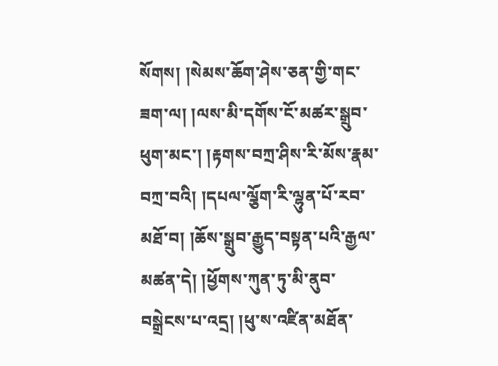སོགས། །སེམས་ཆོག་ཤེས་ཅན་གྱི་གང་ཟག་ལ། །ལས་མི་དགོས་ངོ་མཚར་སྒྲུབ་ཕུག་མང་། །རྟགས་བཀྲ་ཤིས་རི་མོས་རྣམ་བཀྲ་བའི། །དཔལ་ལྕོག་རི་ལྷུན་པོ་རབ་མཐོ་བ། །ཆོས་སྒྲུབ་རྒྱུད་བསྟན་པའི་རྒྱལ་མཚན་དེ། །ཕྱོགས་ཀུན་ཏུ་མི་ནུབ་བསྒྲེངས་པ་འདྲ། །ཕུ་ས་འཛིན་མཐོན་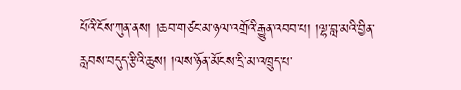པོའི་ངོས་ཀུན་ནས། །ཆབ་གཙང་མ་ཉལ་འགྲོའི་རྒྱུན་འབབ་པ། །ལྷ་བླ་མའི་བྱིན་རླབས་བདུད་རྩིའི་ཆུས། །ལས་ཉོན་མོངས་དྲི་མ་འཁྲུད་པ་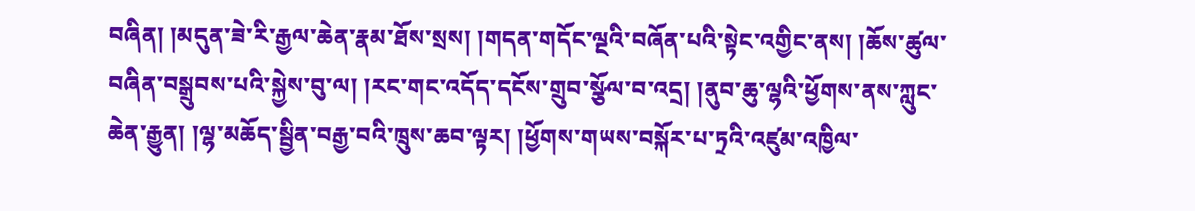བཞིན། །མདུན་ཟེ་རི་རྒྱལ་ཆེན་རྣམ་ཐོས་སྲས། །གདན་གདོང་ལྔའི་བཞོན་པའི་སྟེང་འགྱིང་ནས། །ཆོས་ཚུལ་བཞིན་བསྒྲུབས་པའི་སྐྱེས་བུ་ལ། །རང་གང་འདོད་དངོས་གྲུབ་སྩོལ་བ་འདྲ། །ནུབ་ཆུ་ལྷའི་ཕྱོགས་ནས་ཀླུང་ཆེན་རྒྱུན། །ལྷ་མཆོད་སྦྱིན་བརྒྱ་བའི་ཁྲུས་ཆབ་ལྟར། །ཕྱོགས་གཡས་བསྐོར་པ་ཏྲའི་འཛུམ་འཁྱིལ་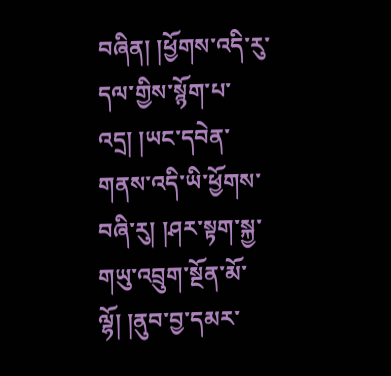བཞིན། །ཕྱོགས་འདི་རུ་དལ་གྱིས་སྙོག་པ་འདྲ། །ཡང་དབེན་གནས་འདི་ཡི་ཕྱོགས་བཞི་རུ། །ཤར་སྟག་སྐྱ་གཡུ་འབྲུག་སྔོན་མོ་ལྷོ། །ནུབ་བྱ་དམར་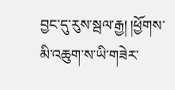བྱང་དུ་རུས་སྦལ་རྒྱ། །ཕྱོགས་མི་འཆུག་ས་ཡི་གཟེར་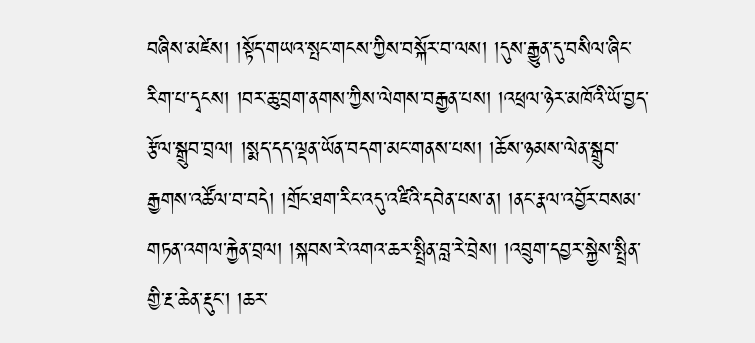བཞིས་མཛེས། །སྟོད་གཡའ་སྤང་གངས་ཀྱིས་བསྐོར་བ་ལས། །དུས་རྒྱུན་དུ་བསིལ་ཞིང་རིག་པ་དྭངས། །བར་ཆུ་བྲག་ནགས་ཀྱིས་ལེགས་བརྒྱན་པས། །འཕྲལ་ཉེར་མཁོའི་ཡོ་བྱད་རྩོལ་སྒྲུབ་བྲལ། །སྨད་དད་ལྡན་ཡོན་བདག་མང་གནས་པས། །ཆོས་ཉམས་ལེན་སྒྲུབ་རྒྱགས་འཚོལ་བ་བདེ། །གྲོང་ཐག་རིང་འདུ་འཛིའི་དབེན་པས་ན། །ནང་རྣལ་འབྱོར་བསམ་གཏན་འགལ་རྐྱེན་བྲལ། །སྐབས་རེ་འགའ་ཆར་སྤྲིན་བླ་རེ་བྲེས། །འབྲུག་དབྱར་སྐྱེས་སྤྲིན་གྱི་རྔ་ཆེན་རྡུང་། །ཆར་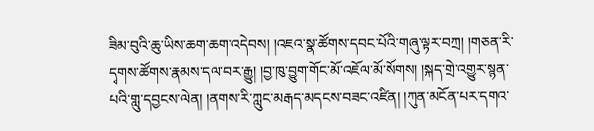ཟིམ་བུའི་ཆུ་ཡིས་ཆག་ཆག་འདེབས། །འཇའ་སྣ་ཚོགས་དབང་པོའི་གཞུ་ལྟར་བཀྲ། །གཅན་རི་དྭགས་ཚོགས་རྣམས་དལ་བར་རྒྱུ། །བྱ་ཁུ་བྱུག་གོང་མོ་འཇོལ་མོ་སོགས། །སྐད་གྲེ་འགྱུར་སྙན་པའི་གླུ་དབྱངས་ལེན། །ནགས་རི་ཀླུང་མརྒད་མདངས་བཟང་འཛིན། །ཀུན་མངོན་པར་དགའ་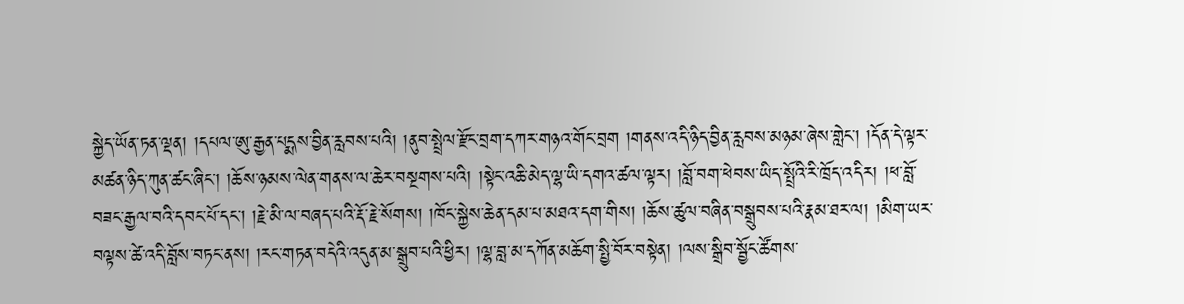སྐྱེད་ཡོན་ཏན་ལྡན། །དཔལ་ཨུ་རྒྱན་པདྨས་བྱིན་རླབས་པའི། །ནུབ་སྤྲེལ་རྫོང་བྲག་དཀར་གཉའ་གོང་བྲག །གནས་འདི་ཉིད་བྱིན་རླབས་མཉམ་ཞེས་གླེང་། །དོན་དེ་ལྟར་མཚན་ཉིད་ཀུན་ཚང་ཞིང་། །ཆོས་ཉམས་ལེན་གནས་ལ་ཆེར་བསྔགས་པའི། །སྟེང་འཆི་མེད་ལྷ་ཡི་དགའ་ཚལ་ལྟར། །བློ་བག་ཕེབས་ཡིད་སྤྲོའི་རི་ཁྲོད་འདིར། །ཕ་བློ་བཟང་རྒྱལ་བའི་དབང་པོ་དང་། །རྗེ་མི་ལ་བཞད་པའི་རྡོ་རྗེ་སོགས། །ཁོང་སྐྱེས་ཆེན་དམ་པ་མཐའ་དག་གིས། །ཆོས་ཚུལ་བཞིན་བསྒྲུབས་པའི་རྣམ་ཐར་ལ། །མིག་ཡར་བལྟས་ཚེ་འདི་བློས་བཏང་ནས། །རང་གཏན་བདེའི་འདུན་མ་སྒྲུབ་པའི་ཕྱིར། །ལྷ་བླ་མ་དཀོན་མཆོག་སྤྱི་བོར་བསྟེན། །ལས་སྒྲིབ་སྦྱོང་ཚོགས་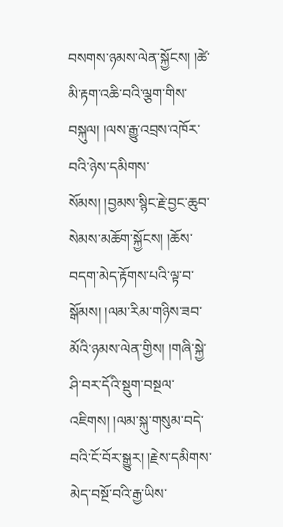བསགས་ཉམས་ལེན་སྐྱོངས། །ཚེ་མི་རྟག་འཆི་བའི་ལྕག་གིས་བསྐུལ། །ལས་རྒྱུ་འབྲས་འཁོར་བའི་ཉེས་དམིགས་སོམས། །བྱམས་སྙིང་རྗེ་བྱང་ཆུབ་སེམས་མཆོག་སྐྱོངས། །ཆོས་བདག་མེད་རྟོགས་པའི་ལྟ་བ་སྒོམས། །ལམ་རིམ་གཉིས་ཟབ་མོའི་ཉམས་ལེན་གྱིས། །གཞི་སྐྱེ་ཤི་བར་དོའི་སྡུག་བསྔལ་འཇིགས། །ལམ་སྐུ་གསུམ་བདེ་བའི་ངོ་བོར་སྒྱུར། །རྗེས་དམིགས་མེད་བསྔོ་བའི་རྒྱ་ཡིས་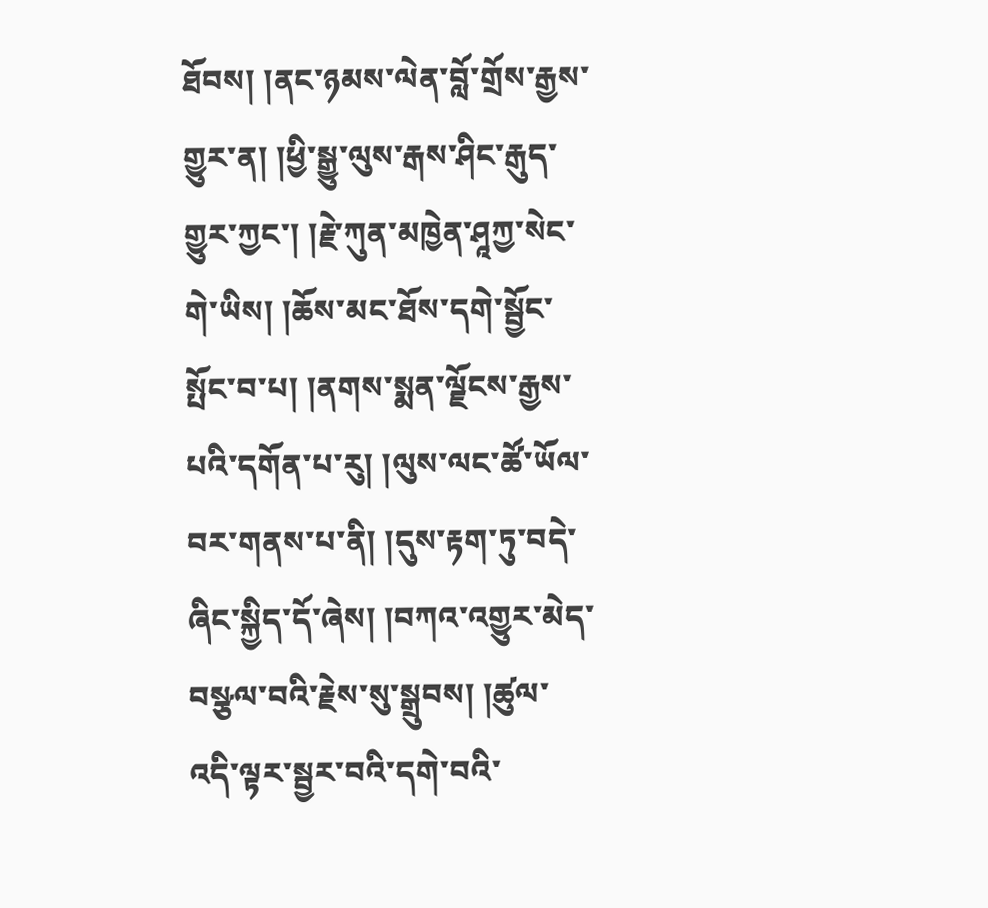ཐོབས། །ནང་ཉམས་ལེན་བློ་གྲོས་རྒྱས་གྱུར་ན། །ཕྱི་སྒྱུ་ལུས་རྒས་ཤིང་རྒུད་གྱུར་ཀྱང་། །རྗེ་ཀུན་མཁྱེན་ཤཱཀྱ་སེང་གེ་ཡིས། །ཆོས་མང་ཐོས་དགེ་སྦྱོང་སྤོང་བ་པ། །ནགས་སྨན་ལྗོངས་རྒྱས་པའི་དགོན་པ་རུ། །ལུས་ལང་ཚོ་ཡོལ་བར་གནས་པ་ནི། །དུས་རྟག་ཏུ་བདེ་ཞིང་སྐྱིད་དོ་ཞེས། །བཀའ་འགྱུར་མེད་བསྩལ་བའི་རྗེས་སུ་སྒྲུབས། །ཚུལ་འདི་ལྟར་སྦྱར་བའི་དགེ་བའི་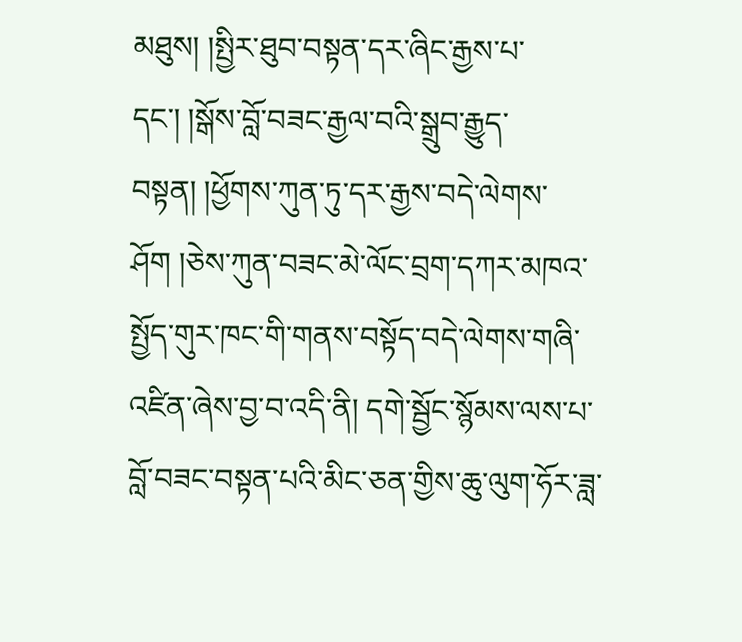མཐུས། །སྤྱིར་ཐུབ་བསྟན་དར་ཞིང་རྒྱས་པ་དང་། །སྒོས་བློ་བཟང་རྒྱལ་བའི་སྒྲུབ་རྒྱུད་བསྟན། །ཕྱོགས་ཀུན་ཏུ་དར་རྒྱས་བདེ་ལེགས་ཤོག །ཅེས་ཀུན་བཟང་མེ་ལོང་བྲག་དཀར་མཁའ་སྤྱོད་གུར་ཁང་གི་གནས་བསྟོད་བདེ་ལེགས་གཞི་འཛིན་ཞེས་བྱ་བ་འདི་ནི། དགེ་སྦྱོང་སྙོམས་ལས་པ་བློ་བཟང་བསྟན་པའི་མིང་ཅན་གྱིས་ཆུ་ལུག་ཧོར་ཟླ་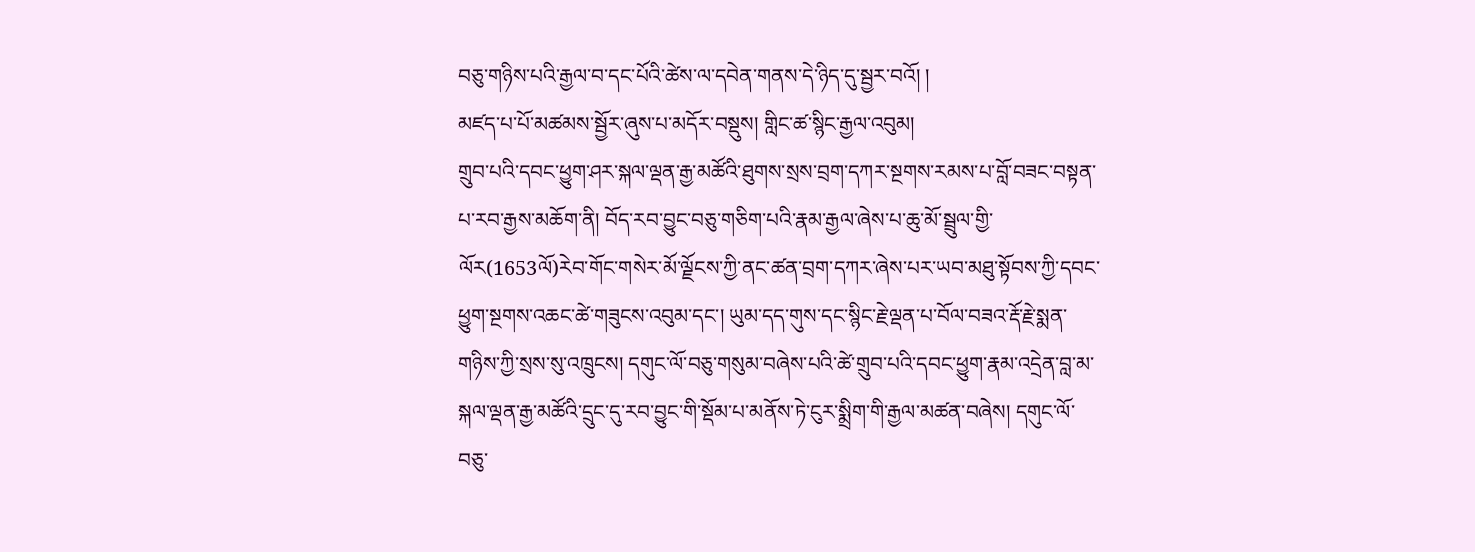བཅུ་གཉིས་པའི་རྒྱལ་བ་དང་པོའི་ཚེས་ལ་དབེན་གནས་དེ་ཉིད་དུ་སྦྱར་བའོ། །
མཛད་པ་པོ་མཚམས་སྦྱོར་ཞུས་པ་མདོར་བསྡུས། གླིང་ཚ་སྙིང་རྒྱལ་འབུམ།
གྲུབ་པའི་དབང་ཕྱུག་ཤར་སྐལ་ལྡན་རྒྱ་མཚོའི་ཐུགས་སྲས་བྲག་དཀར་སྔགས་རམས་པ་བློ་བཟང་བསྟན་པ་རབ་རྒྱས་མཆོག་ནི། བོད་རབ་བྱུང་བཅུ་གཅིག་པའི་རྣམ་རྒྱལ་ཞེས་པ་ཆུ་མོ་སྦྲུལ་གྱི་ལོར(1653ལོ)རེབ་གོང་གསེར་མོ་ལྗོངས་ཀྱི་ནང་ཚན་བྲག་དཀར་ཞེས་པར་ཡབ་མཐུ་སྟོབས་ཀྱི་དབང་ཕྱུག་སྔགས་འཆང་ཚེ་གཟུངས་འབུམ་དང་། ཡུམ་དད་གུས་དང་སྙིང་རྗེ་ལྡན་པ་བོལ་བཟའ་རྡོ་རྗེ་སྨན་གཉིས་ཀྱི་སྲས་སུ་འཁྲུངས། དགུང་ལོ་བཅུ་གསུམ་བཞེས་པའི་ཚེ་གྲུབ་པའི་དབང་ཕྱུག་རྣམ་འདྲེན་བླ་མ་སྐལ་ལྡན་རྒྱ་མཚོའི་དྲུང་དུ་རབ་བྱུང་གི་སྡོམ་པ་མནོས་ཏེ་ངུར་སྨྲིག་གི་རྒྱལ་མཚན་བཞེས། དགུང་ལོ་བཅུ་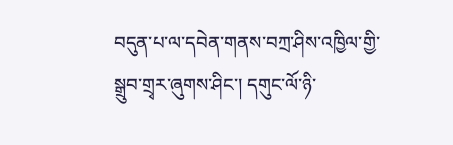བདུན་པ་ལ་དབེན་གནས་བཀྲ་ཤིས་འཁྱིལ་གྱི་སྒྲུབ་གྲྭར་ཞུགས་ཤིང་། དགུང་ལོ་ཉི་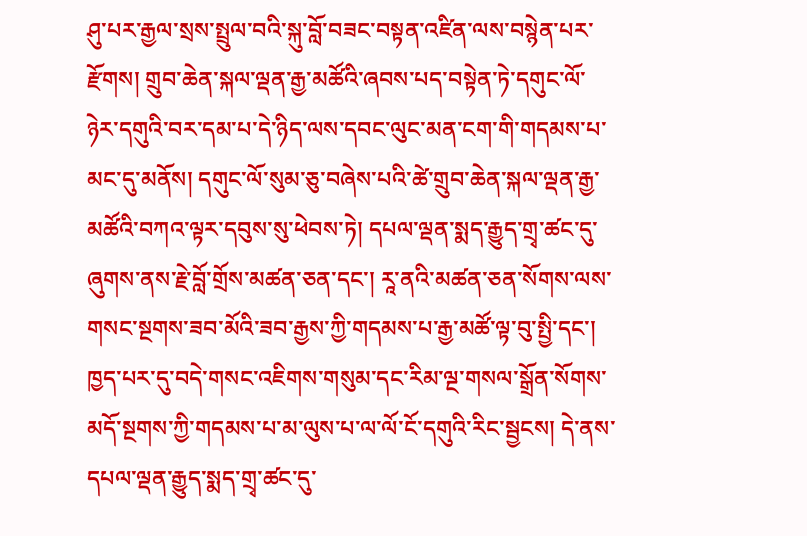ཤུ་པར་རྒྱལ་སྲས་སྤྲུལ་བའི་སྐུ་བློ་བཟང་བསྟན་འཛིན་ལས་བསྙེན་པར་རྫོགས། གྲུབ་ཆེན་སྐལ་ལྡན་རྒྱ་མཚོའི་ཞབས་པད་བསྟེན་ཏེ་དགུང་ལོ་ཉེར་དགུའི་བར་དམ་པ་དེ་ཉིད་ལས་དབང་ལུང་མན་ངག་གི་གདམས་པ་མང་དུ་མནོས། དགུང་ལོ་སུམ་ཅུ་བཞེས་པའི་ཚེ་གྲུབ་ཆེན་སྐལ་ལྡན་རྒྱ་མཚོའི་བཀའ་ལྟར་དབུས་སུ་ཕེབས་ཏེ། དཔལ་ལྡན་སྨད་རྒྱུད་གྲྭ་ཚང་དུ་ཞུགས་ནས་རྗེ་བློ་གྲོས་མཚན་ཅན་དང་། རཱ་ནའི་མཚན་ཅན་སོགས་ལས་གསང་སྔགས་ཟབ་མོའི་ཟབ་རྒྱས་ཀྱི་གདམས་པ་རྒྱ་མཚོ་ལྟ་བུ་སྤྱི་དང་། ཁྱད་པར་དུ་བདེ་གསང་འཇིགས་གསུམ་དང་རིམ་ལྔ་གསལ་སྒྲོན་སོགས་མདོ་སྔགས་ཀྱི་གདམས་པ་མ་ལུས་པ་ལ་ལོ་ངོ་དགུའི་རིང་སྦྱངས། དེ་ནས་དཔལ་ལྡན་རྒྱུད་སྨད་གྲྭ་ཚང་དུ་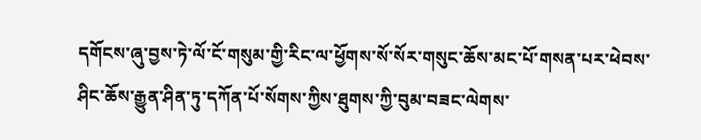དགོངས་ཞུ་བྱས་ཏེ་ལོ་ངོ་གསུམ་གྱི་རིང་ལ་ཕྱོགས་སོ་སོར་གསུང་ཆོས་མང་པོ་གསན་པར་ཕེབས་ཤིང་ཆོས་རྒྱུན་ཤིན་ཏུ་དཀོན་པོ་སོགས་ཀྱིས་ཐུགས་ཀྱི་བུམ་བཟང་ལེགས་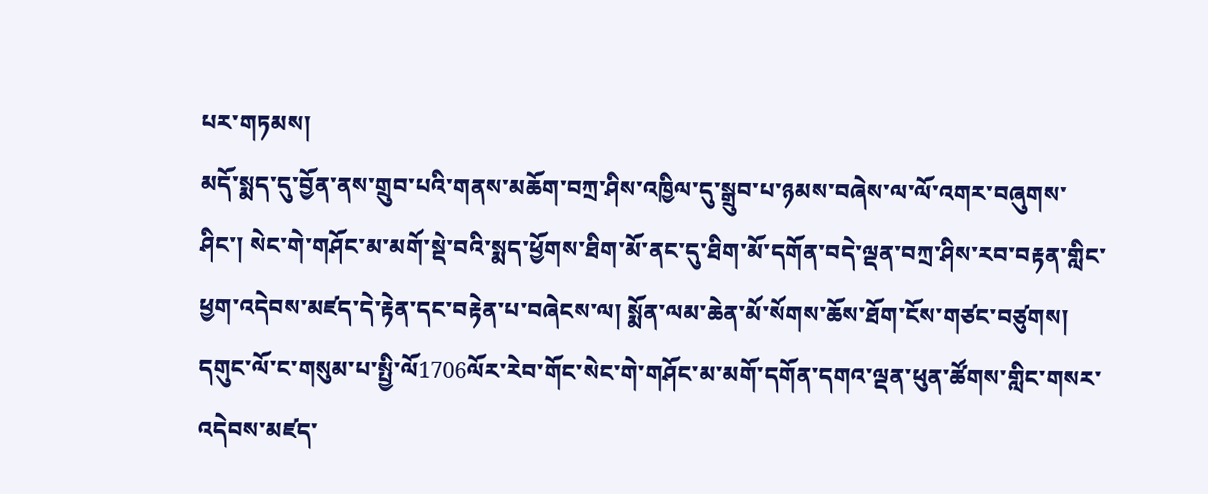པར་གཏམས།
མདོ་སྨད་དུ་བྱོན་ནས་གྲུབ་པའི་གནས་མཆོག་བཀྲ་ཤིས་འཁྱིལ་དུ་སྒྲུབ་པ་ཉམས་བཞེས་ལ་ལོ་འགར་བཞུགས་ཤིང་། སེང་གེ་གཤོང་མ་མགོ་སྡེ་བའི་སྨད་ཕྱོགས་ཐིག་མོ་ནང་དུ་ཐིག་མོ་དགོན་བདེ་ལྡན་བཀྲ་ཤིས་རབ་བརྟན་གླིང་ཕྱག་འདེབས་མཛད་དེ་རྟེན་དང་བརྟེན་པ་བཞེངས་ལ། སྨོན་ལམ་ཆེན་མོ་སོགས་ཆོས་ཐོག་ངོས་གཙང་བཙུགས། དགུང་ལོ་ང་གསུམ་པ་སྤྱི་ལོ1706ལོར་རེབ་གོང་སེང་གེ་གཤོང་མ་མགོ་དགོན་དགའ་ལྡན་ཕུན་ཚོགས་གླིང་གསར་འདེབས་མཛད་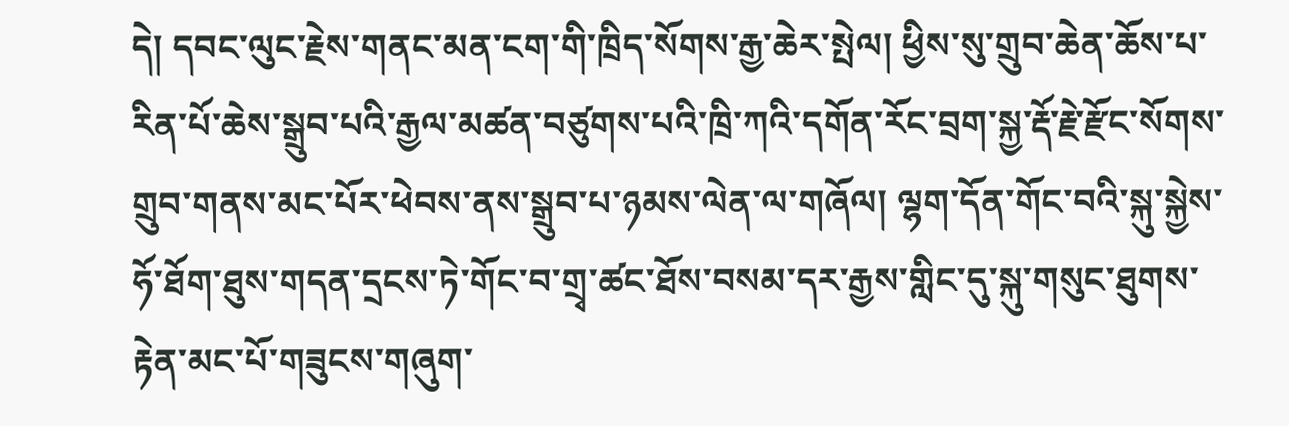དེ། དབང་ལུང་རྗེས་གནང་མན་ངག་གི་ཁྲིད་སོགས་རྒྱ་ཆེར་སྤེལ། ཕྱིས་སུ་གྲུབ་ཆེན་ཆོས་པ་རིན་པོ་ཆེས་སྒྲུབ་པའི་རྒྱལ་མཚན་བཙུགས་པའི་ཁྲི་ཀའི་དགོན་རོང་བྲག་སྐྱ་རྡོ་རྗེ་རྫོང་སོགས་གྲུབ་གནས་མང་པོར་ཕེབས་ནས་སྒྲུབ་པ་ཉམས་ལེན་ལ་གཞོལ། ལྷག་དོན་གོང་བའི་སྐུ་སྐྱེས་ཧོ་ཐོག་ཐུས་གདན་དྲངས་ཏེ་གོང་བ་གྲྭ་ཚང་ཐོས་བསམ་དར་རྒྱས་གླིང་དུ་སྐུ་གསུང་ཐུགས་རྟེན་མང་པོ་གཟུངས་གཞུག་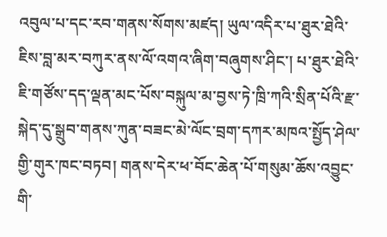འབུལ་པ་དང་རབ་གནས་སོགས་མཛད། ཡུལ་འདིར་པ་ཐུར་ཐེའི་ཇིས་བླ་མར་བཀུར་ནས་ལོ་འགའ་ཞིག་བཞུགས་ཤིང་། པ་ཐུར་ཐེའི་ཇི་གཙོས་དད་ལྡན་མང་པོས་བསྐུལ་མ་བྱས་ཏེ་ཁྲི་ཀའི་སྲིན་པོའི་རྫ་སྐེད་དུ་སྒྲུབ་གནས་ཀུན་བཟང་མེ་ལོང་བྲག་དཀར་མཁའ་སྤྱོད་ཤེལ་གྱི་གུར་ཁང་བཏབ། གནས་དེར་ཕ་བོང་ཆེན་པོ་གསུམ་ཆོས་འབྱུང་གི་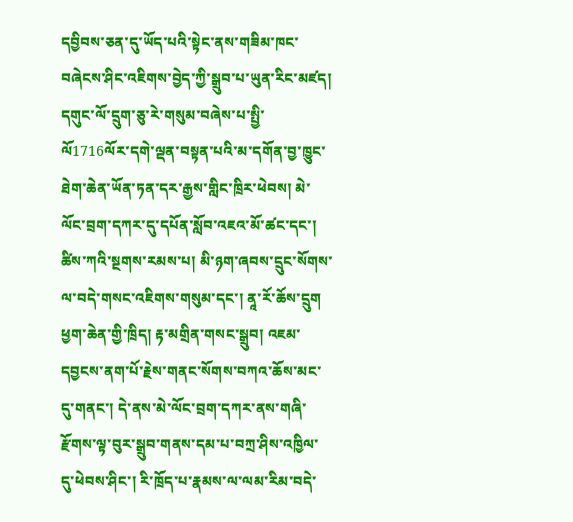དབྱིབས་ཅན་དུ་ཡོད་པའི་སྟེང་ནས་གཟིམ་ཁང་བཞེངས་ཤིང་འཇིགས་བྱེད་ཀྱི་སྒྲུབ་པ་ཡུན་རིང་མཛད། དགུང་ལོ་དྲུག་ཅུ་རེ་གསུམ་བཞེས་པ་སྤྱི་ལོ1716ལོར་དགེ་ལྡན་བསྟན་པའི་མ་དགོན་བྱ་ཁྱུང་ཐེག་ཆེན་ཡོན་ཏན་དར་རྒྱས་གླིང་ཁྲིར་ཕེབས། མེ་ལོང་བྲག་དཀར་དུ་དཔོན་སློབ་འཇའ་མོ་ཚང་དང་། ཚིས་ཀའི་སྔགས་རམས་པ། མི་ཉག་ཞབས་དྲུང་སོགས་ལ་བདེ་གསང་འཇིགས་གསུམ་དང་། ནཱ་རོ་ཆོས་དྲུག ཕྱག་ཆེན་གྱི་ཁྲིད། རྟ་མགྲིན་གསང་སྒྲུབ། འཇམ་དབྱངས་ནག་པོ་རྗེས་གནང་སོགས་བཀའ་ཆོས་མང་དུ་གནང་། དེ་ནས་མེ་ལོང་བྲག་དཀར་ནས་གཞི་རྫོགས་ལྟ་བུར་སྒྲུབ་གནས་དམ་པ་བཀྲ་ཤིས་འཁྱིལ་དུ་ཕེབས་ཤིང་། རི་ཁྲོད་པ་རྣམས་ལ་ལམ་རིམ་བདེ་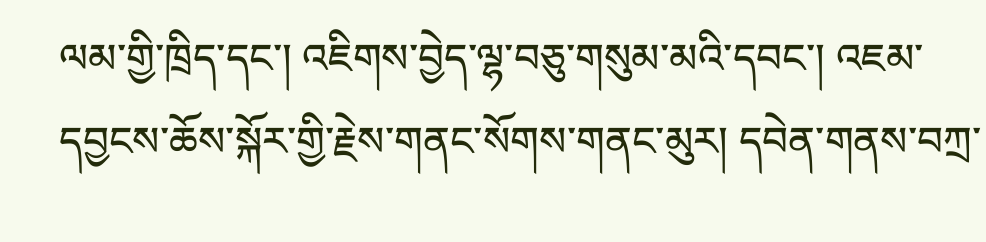ལམ་གྱི་ཁྲིད་དང་། འཇིགས་བྱེད་ལྷ་བཅུ་གསུམ་མའི་དབང་། འཇམ་དབྱངས་ཆོས་སྐོར་གྱི་རྗེས་གནང་སོགས་གནང་མུར། དབེན་གནས་བཀྲ་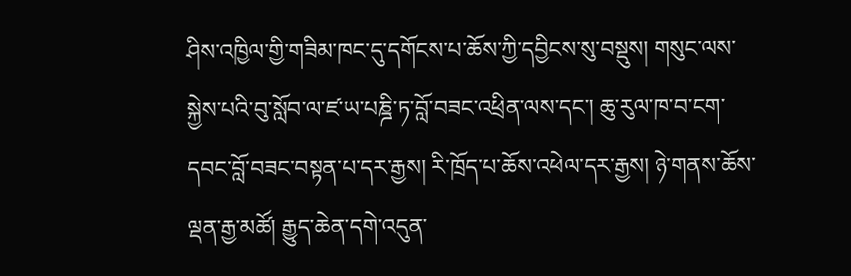ཤིས་འཁྱིལ་གྱི་གཟིམ་ཁང་དུ་དགོངས་པ་ཆོས་ཀྱི་དབྱིངས་སུ་བསྡུས། གསུང་ལས་སྐྱེས་པའི་བུ་སློབ་ལ་ཛ་ཡ་པཎྜི་ཏ་བློ་བཟང་འཕྲིན་ལས་དང་། ཆུ་རུལ་ཁ་བ་ངག་དབང་བློ་བཟང་བསྟན་པ་དར་རྒྱས། རི་ཁྲོད་པ་ཆོས་འཕེལ་དར་རྒྱས། ཉེ་གནས་ཆོས་ལྡན་རྒྱ་མཚོ། རྒྱུད་ཆེན་དགེ་འདུན་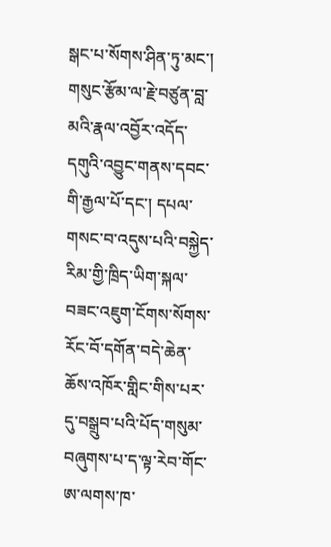སྒང་པ་སོགས་ཤིན་ཏུ་མང་། གསུང་རྩོམ་ལ་རྗེ་བཙུན་བླ་མའི་རྣལ་འབྱོར་འདོད་དགུའི་འབྱུང་གནས་དབང་གི་རྒྱལ་པོ་དང་། དཔལ་གསང་བ་འདུས་པའི་བསྐྱེད་རིམ་གྱི་ཁྲིད་ཡིག་སྐལ་བཟང་འཇུག་ངོགས་སོགས་རོང་བོ་དགོན་བདེ་ཆེན་ཆོས་འཁོར་གླིང་གིས་པར་དུ་བསྒྲུབ་པའི་པོད་གསུམ་བཞུགས་པ་ད་ལྟ་རེབ་གོང་ཨ་ལགས་ཁ་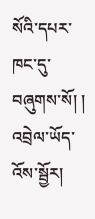སོའི་དཔར་ཁང་དུ་བཞུགས་སོ། །
འབྲེལ་ཡོད་འོས་སྦྱོར།